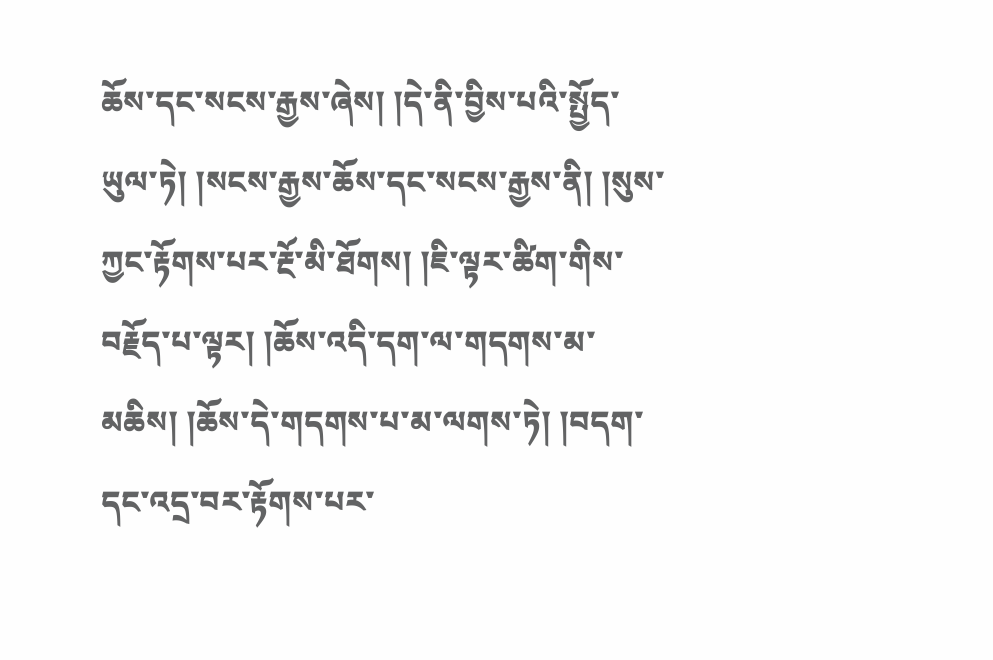ཆོས་དང་སངས་རྒྱས་ཞེས། །དེ་ནི་བྱིས་པའི་སྤྱོད་ཡུལ་ཏེ། །སངས་རྒྱས་ཆོས་དང་སངས་རྒྱས་ནི། །སུས་ཀྱང་རྟོགས་པར་རྔོ་མི་ཐོགས། །ཇི་ལྟར་ཚིག་གིས་བརྗོད་པ་ལྟར། །ཆོས་འདི་དག་ལ་གདགས་མ་མཆིས། །ཆོས་དེ་གདགས་པ་མ་ལགས་ཏེ། །བདག་དང་འདྲ་བར་རྟོགས་པར་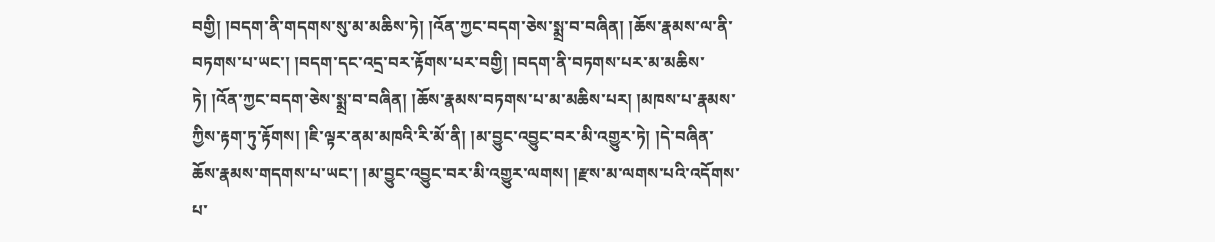བགྱི། །བདག་ནི་གདགས་སུ་མ་མཆིས་ཏེ། །འོན་ཀྱང་བདག་ཅེས་སྨྲ་བ་བཞིན། །ཆོས་རྣམས་ལ་ནི་བཏགས་པ་ཡང་། །བདག་དང་འདྲ་བར་རྟོགས་པར་བགྱི། །བདག་ནི་བཏགས་པར་མ་མཆིས་ཏེ། །འོན་ཀྱང་བདག་ཅེས་སྨྲ་བ་བཞིན། །ཆོས་རྣམས་བཏགས་པ་མ་མཆིས་པར། །མཁས་པ་རྣམས་ཀྱིས་རྟག་ཏུ་རྟོགས། །ཇི་ལྟར་ནམ་མཁའི་རི་མོ་ནི། །མ་བྱུང་འབྱུང་བར་མི་འགྱུར་ཏེ། །དེ་བཞིན་ཆོས་རྣམས་གདགས་པ་ཡང་། །མ་བྱུང་འབྱུང་བར་མི་འགྱུར་ལགས། །རྫས་མ་ལགས་པའི་འདོགས་པ་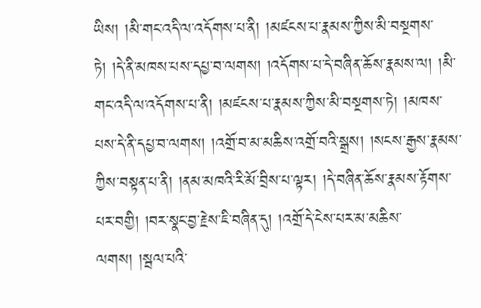ཡིས། །མི་གང་འདི་ལ་འདོགས་པ་ནི། །མཛངས་པ་རྣམས་ཀྱིས་མི་བསྔགས་ཏེ། །དེ་ནི་མཁས་པས་དཔྱ་བ་ལགས། །འདོགས་པ་དེ་བཞིན་ཆོས་རྣམས་ལ། །མི་གང་འདི་ལ་འདོགས་པ་ནི། །མཛངས་པ་རྣམས་ཀྱིས་མི་བསྔགས་ཏེ། །མཁས་པས་དེ་ནི་དཔྱ་བ་ལགས། །འགྲོ་བ་མ་མཆིས་འགྲོ་བའི་སྒྲས། །སངས་རྒྱས་རྣམས་ཀྱིས་བསྟན་པ་ནི། །ནམ་མཁའི་རི་མོ་བྲིས་པ་ལྟར། །དེ་བཞིན་ཆོས་རྣམས་རྟོགས་པར་བགྱི། །བར་སྣང་བྱ་རྗེས་ཇི་བཞིན་དུ། །འགྲོ་དེ་ངེས་པར་མ་མཆིས་ལགས། །སྦལ་པའི་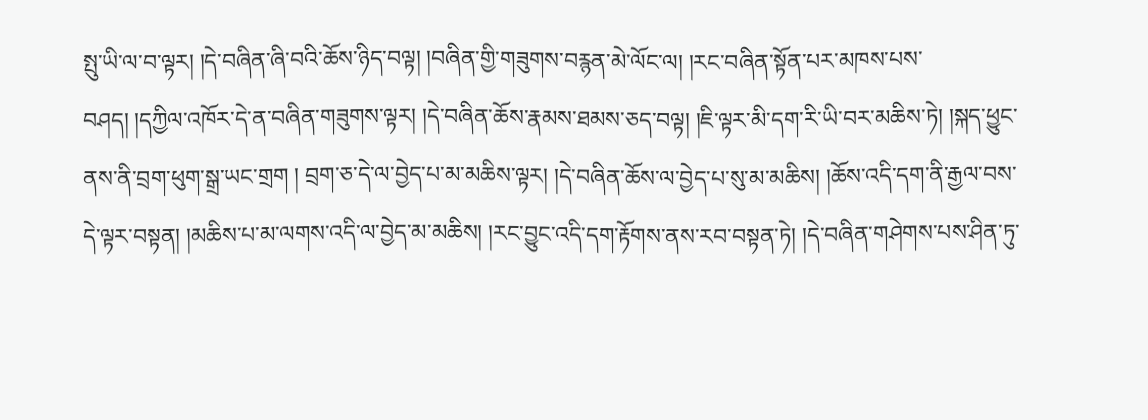སྤུ་ཡི་ལ་བ་ལྟར། །དེ་བཞིན་ཞི་བའི་ཆོས་ཉིད་བལྟ། །བཞིན་གྱི་གཟུགས་བརྙན་མེ་ལོང་ལ། །རང་བཞིན་སྟོན་པར་མཁས་པས་བཤད། །དཀྱིལ་འཁོར་དེ་ན་བཞིན་གཟུགས་ལྟར། །དེ་བཞིན་ཆོས་རྣམས་ཐམས་ཅད་བལྟ། །ཇི་ལྟར་མི་དག་རི་ཡི་བར་མཆིས་ཏེ། །སྐད་ཕྱུང་ནས་ནི་བྲག་ཕུག་སྒྲ་ཡང་གྲག ། བྲག་ཅ་དེ་ལ་བྱེད་པ་མ་མཆིས་ལྟར། །དེ་བཞིན་ཆོས་ལ་བྱེད་པ་སུ་མ་མཆིས། །ཆོས་འདི་དག་ནི་རྒྱལ་བས་དེ་ལྟར་བསྟན། །མཆིས་པ་མ་ལགས་འདི་ལ་བྱེད་མ་མཆིས། །རང་བྱུང་འདི་དག་རྟོགས་ནས་རབ་བསྟན་ཏེ། །དེ་བཞིན་གཤེགས་པས་ཤིན་ཏུ་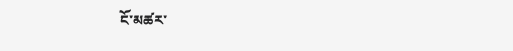ངོ་མཚར་